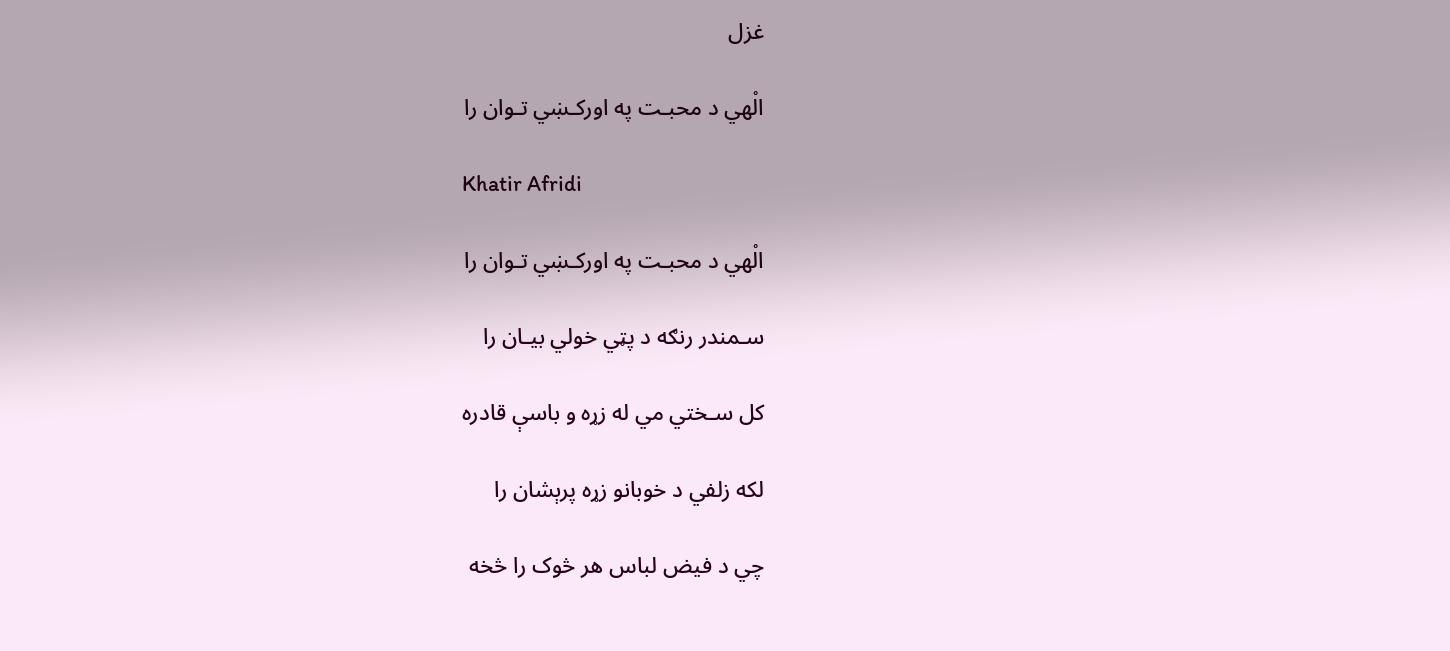غزل

الْهي د محبـت په اورکـښي تـوان را

Khatir Afridi

الْهي د محبـت په اورکـښي تـوان را

سـمندر رنګه د پټي خولي بیـان را

کل سـختي مي له زړه و باسې قادره

لکه زلفي د خوبانو زړه پرېشان را

چي د فیض لباس هر څوک را څخه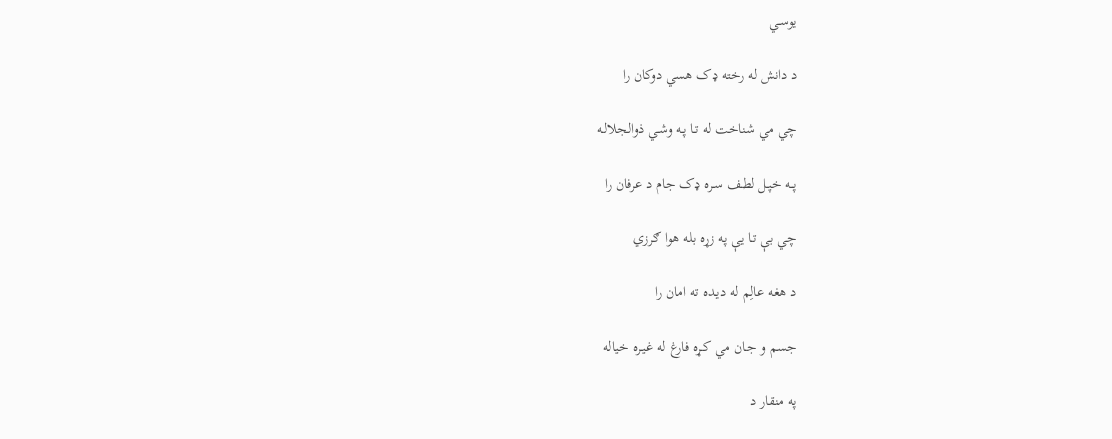یوسـي

د دانش له رخته ډک هسي دوکان را

چي مي شناخت له تـا پـه وشـي ذوالجلالـه

پــه خپـل لطـف سـره ډک جام د عرفان را

چي بې تـا یې په زړه بله هوا ګرزي

د هغه عالِم له دیـده ته امان را

جسم و جـان مي کـړه فارغ له غیـره خیاله

په منقار د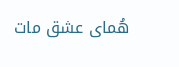هُمای عشق مات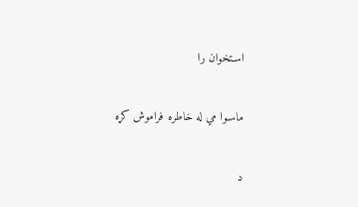اسـتخوان را

ماسـوا مي له خاطره فراموش کړه

د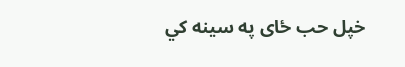خپل حب ځای په سینه کي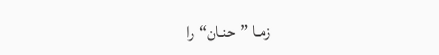زمـا ”حنـان“را